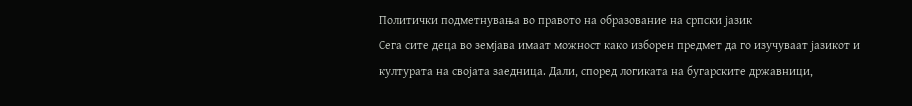Политички подметнувања во правото на образование на српски јазик
Сега сите деца во земјава имаат можност како изборен предмет да го изучуваат јазикот и културата на својата заедница. Дали, според логиката на бугарските државници,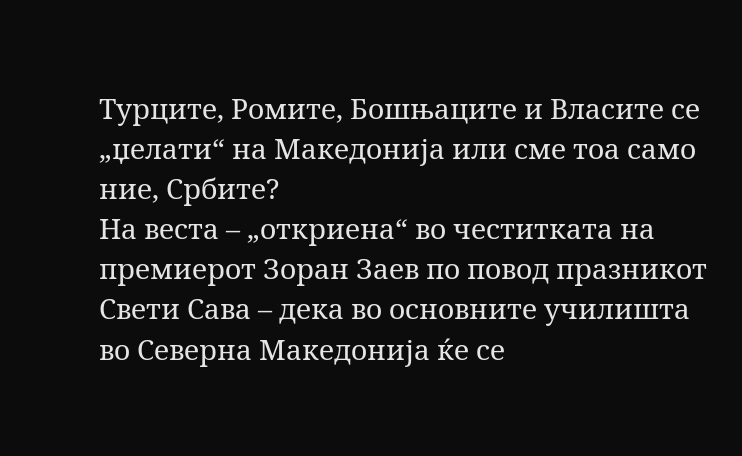Турците, Ромите, Бошњаците и Власите се „џелати“ на Македонија или сме тоа само ние, Србите?
На веста – „откриена“ во честитката на премиерот Зоран Заев по повод празникот Свети Сава – дека во основните училишта во Северна Македонија ќе се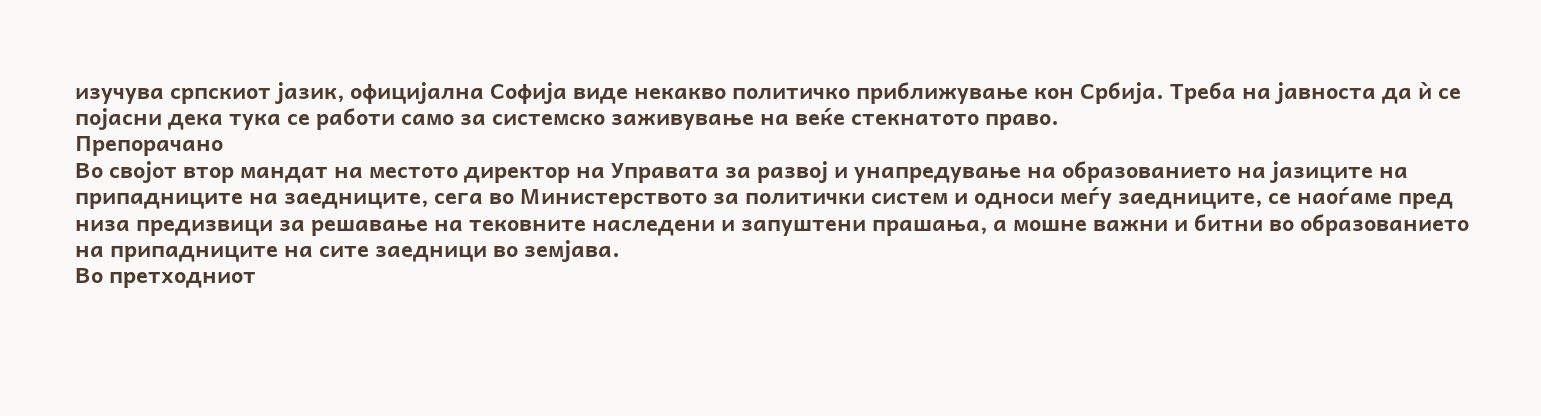изучува српскиот јазик, официјална Софија виде некакво политичко приближување кон Србија. Треба на јавноста да ѝ се појасни дека тука се работи само за системско заживување на веќе стекнатото право.
Препорачано
Во својот втор мандат на местото директор на Управата за развој и унапредување на образованието на јазиците на припадниците на заедниците, сега во Министерството за политички систем и односи меѓу заедниците, се наоѓаме пред низа предизвици за решавање на тековните наследени и запуштени прашања, а мошне важни и битни во образованието на припадниците на сите заедници во земјава.
Во претходниот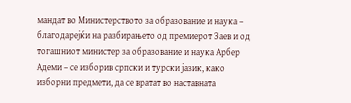мандат во Министерството за образование и наука – благодарејќи на разбирањето од премиерот Заев и од тогашниот министер за образование и наука Арбер Адеми – се изборив српски и турски јазик, како изборни предмети, да се вратат во наставната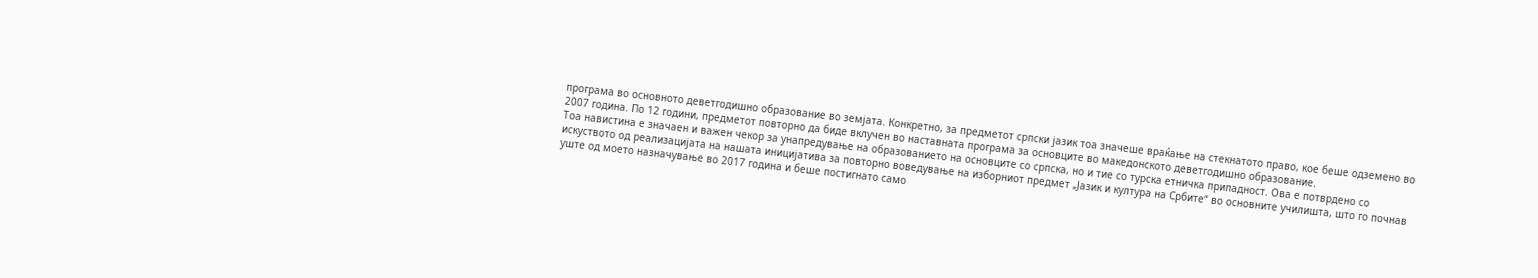програма во основното деветгодишно образование во земјата. Конкретно, за предметот српски јазик тоа значеше враќање на стекнатото право, кое беше одземено во 2007 година. По 12 години, предметот повторно да биде вклучен во наставната програма за основците во македонското деветгодишно образование.
Тоа навистина е значаен и важен чекор за унапредување на образованието на основците со српска, но и тие со турска етничка припадност. Ова е потврдено со искуството од реализацијата на нашата иницијатива за повторно воведување на изборниот предмет „Јазик и култура на Србите“ во основните училишта, што го почнав уште од моето назначување во 2017 година и беше постигнато само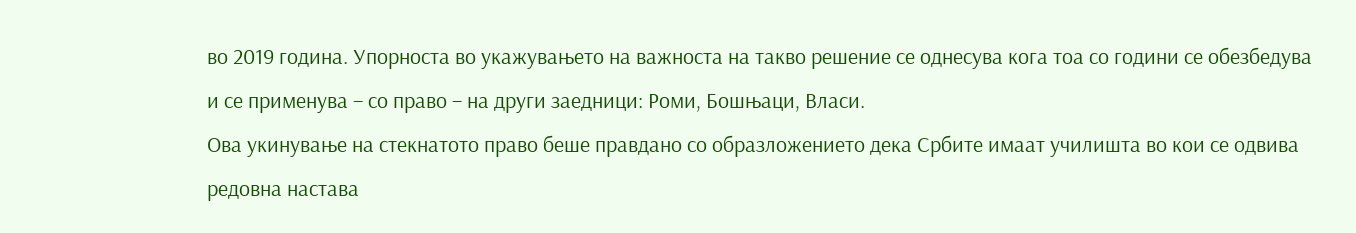во 2019 година. Упорноста во укажувањето на важноста на такво решение се однесува кога тоа со години се обезбедува и се применува – со право – на други заедници: Роми, Бошњаци, Власи.
Ова укинување на стекнатото право беше правдано со образложението дека Србите имаат училишта во кои се одвива редовна настава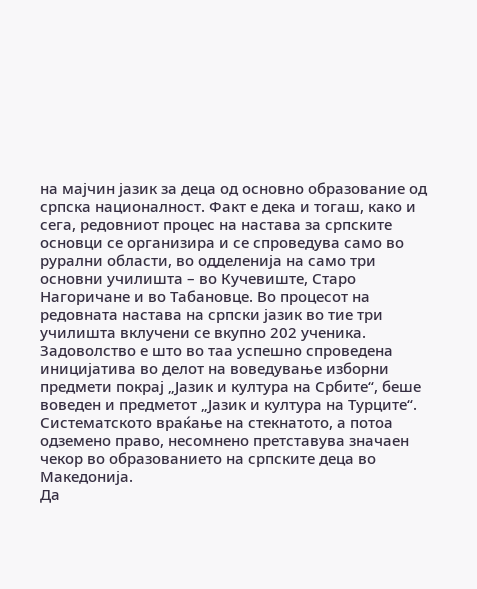на мајчин јазик за деца од основно образование од српска националност. Факт е дека и тогаш, како и сега, редовниот процес на настава за српските основци се организира и се спроведува само во рурални области, во одделенија на само три основни училишта – во Кучевиште, Старо Нагоричане и во Табановце. Во процесот на редовната настава на српски јазик во тие три училишта вклучени се вкупно 202 ученика.
Задоволство е што во таа успешно спроведена иницијатива во делот на воведување изборни предмети покрај „Јазик и култура на Србите“, беше воведен и предметот „Јазик и култура на Турците“.
Систематското враќање на стекнатото, а потоа одземено право, несомнено претставува значаен чекор во образованието на српските деца во Македонија.
Да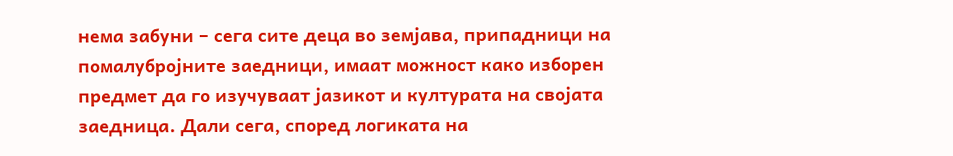нема забуни – сега сите деца во земјава, припадници на помалубројните заедници, имаат можност како изборен предмет да го изучуваат јазикот и културата на својата заедница. Дали сега, според логиката на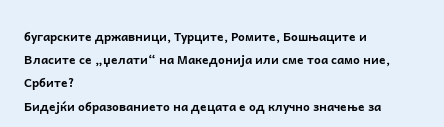бугарските државници, Турците, Ромите, Бошњаците и Власите се „џелати“ на Македонија или сме тоа само ние, Србите?
Бидејќи образованието на децата е од клучно значење за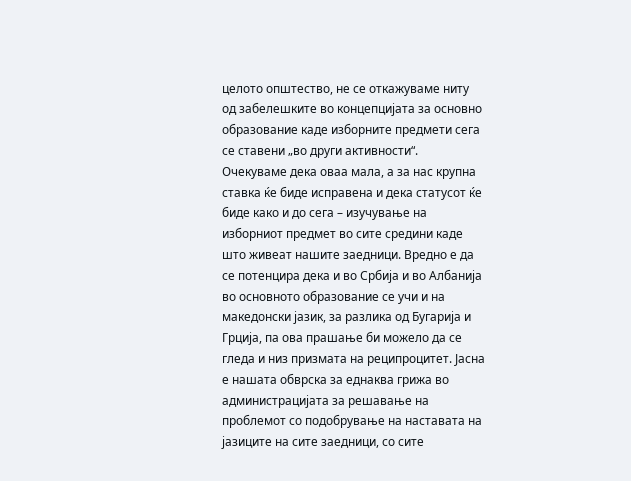целото општество, не се откажуваме ниту од забелешките во концепцијата за основно образование каде изборните предмети сега се ставени „во други активности“. Очекуваме дека оваа мала, а за нас крупна ставка ќе биде исправена и дека статусот ќе биде како и до сега – изучување на изборниот предмет во сите средини каде што живеат нашите заедници. Вредно е да се потенцира дека и во Србија и во Албанија во основното образование се учи и на македонски јазик, за разлика од Бугарија и Грција, па ова прашање би можело да се гледа и низ призмата на реципроцитет. Јасна е нашата обврска за еднаква грижа во администрацијата за решавање на проблемот со подобрување на наставата на јазиците на сите заедници, со сите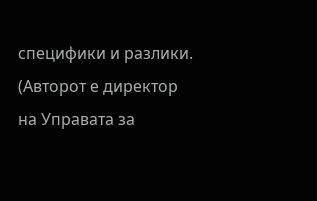специфики и разлики.
(Авторот е директор на Управата за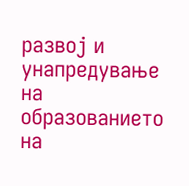развој и унапредување на образованието на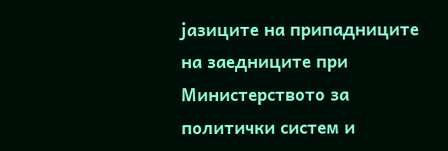јазиците на припадниците на заедниците при Министерството за политички систем и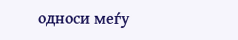односи меѓу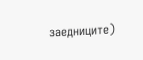заедниците)